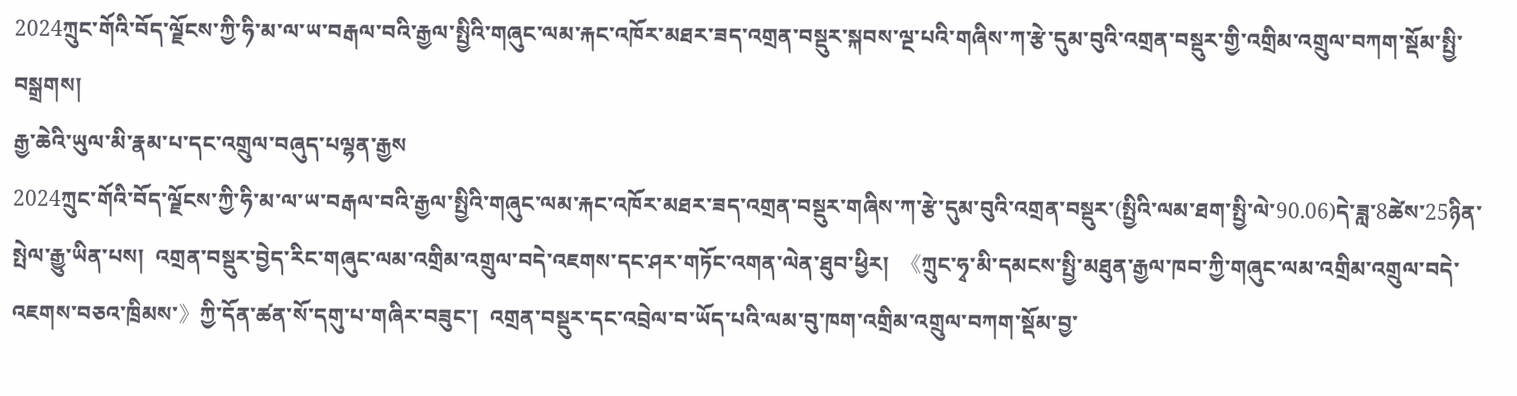2024ཀྲུང་གོའི་བོད་ལྗོངས་ཀྱི་ཧི་མ་ལ་ཡ་བརྒལ་བའི་རྒྱལ་སྤྱིའི་གཞུང་ལམ་རྐང་འཁོར་མཐར་ཟད་འགྲན་བསྡུར་སྐབས་ལྔ་པའི་གཞིས་ཀ་རྩེ་དུམ་བུའི་འགྲན་བསྡུར་གྱི་འགྲིམ་འགྲུལ་བཀག་སྡོམ་སྤྱི་བསྒྲགས།
རྒྱ་ཆེའི་ཡུལ་མི་རྣམ་པ་དང་འགྲུལ་བཞུད་པལྷན་རྒྱས
2024ཀྲུང་གོའི་བོད་ལྗོངས་ཀྱི་ཧི་མ་ལ་ཡ་བརྒལ་བའི་རྒྱལ་སྤྱིའི་གཞུང་ལམ་རྐང་འཁོར་མཐར་ཟད་འགྲན་བསྡུར་གཞིས་ཀ་རྩེ་དུམ་བུའི་འགྲན་བསྡུར་(སྤྱིའི་ལམ་ཐག་སྤྱི་ལེ་90.06)དེ་ཟླ་8ཚེས་25ཉིན་སྤེལ་རྒྱུ་ཡིན་པས།  འགྲན་བསྡུར་བྱེད་རིང་གཞུང་ལམ་འགྲིམ་འགྲུལ་བདེ་འཇགས་དང་ཤར་གཏོང་འགན་ལེན་ཐུབ་ཕྱིར།  《ཀྲུང་ཧྭ་མི་དམངས་སྤྱི་མཐུན་རྒྱལ་ཁབ་ཀྱི་གཞུང་ལམ་འགྲིམ་འགྲུལ་བདེ་འཇགས་བཅའ་ཁྲིམས་》ཀྱི་དོན་ཚན་སོ་དགུ་པ་གཞིར་བཟུང་།  འགྲན་བསྡུར་དང་འབྲེལ་བ་ཡོད་པའི་ལམ་བུ་ཁག་འགྲིམ་འགྲུལ་བཀག་སྡོམ་བྱ་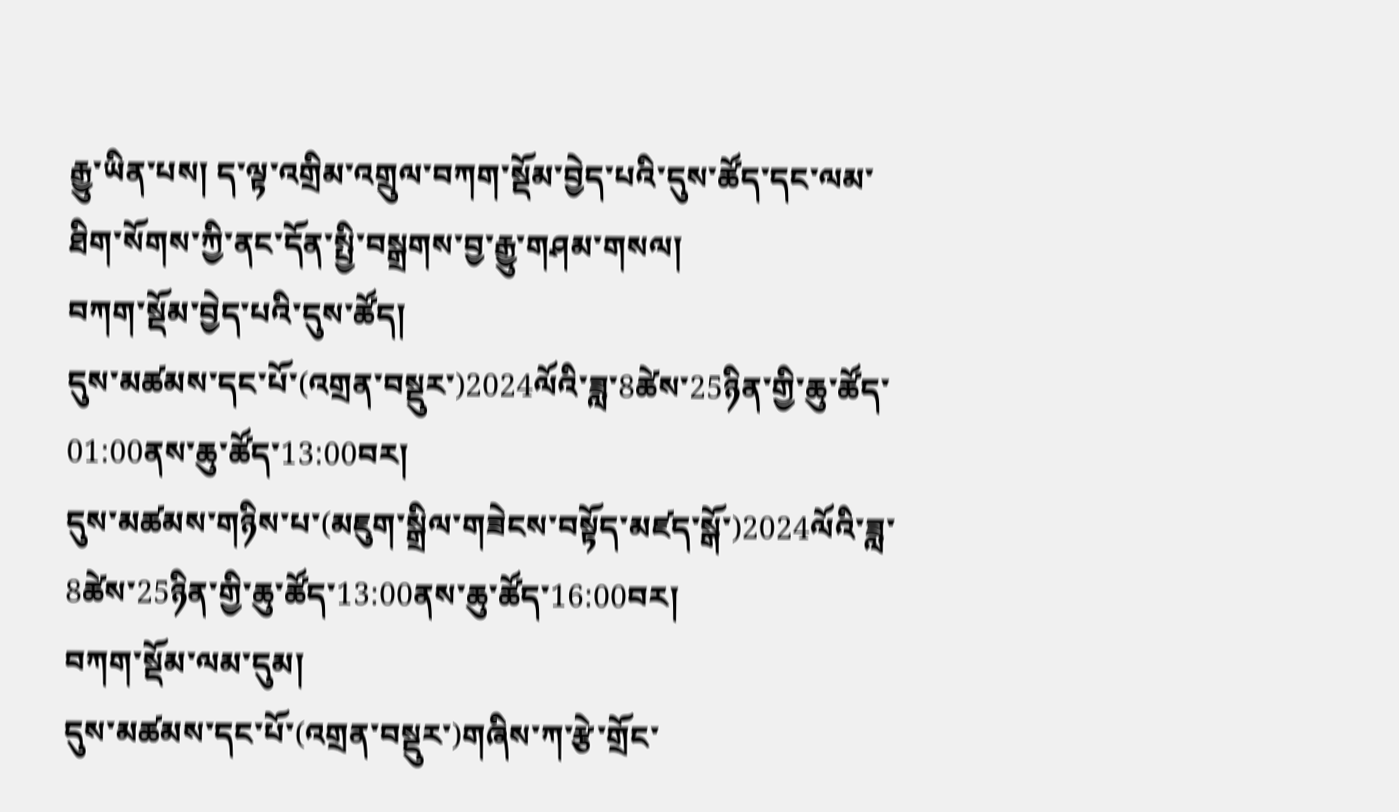རྒྱུ་ཡིན་པས། ད་ལྟ་འགྲིམ་འགྲུལ་བཀག་སྡོམ་བྱེད་པའི་དུས་ཚོད་དང་ལམ་ཐིག་སོགས་ཀྱི་ནང་དོན་སྤྱི་བསྒྲགས་བྱ་རྒྱུ་གཤམ་གསལ།
བཀག་སྡོམ་བྱེད་པའི་དུས་ཚོད།
དུས་མཚམས་དང་པོ་(འགྲན་བསྡུར་)2024ལོའི་ཟླ་8ཚེས་25ཉིན་གྱི་ཆུ་ཚོད་01:00ནས་ཆུ་ཚོད་13:00བར།
དུས་མཚམས་གཉིས་པ་(མཇུག་སྒྲིལ་གཟེངས་བསྟོད་མཛད་སྒོ་)2024ལོའི་ཟླ་8ཚེས་25ཉིན་གྱི་ཆུ་ཚོད་13:00ནས་ཆུ་ཚོད་16:00བར།
བཀག་སྡོམ་ལམ་དུམ།
དུས་མཚམས་དང་པོ་(འགྲན་བསྡུར་)གཞིས་ཀ་རྩེ་གྲོང་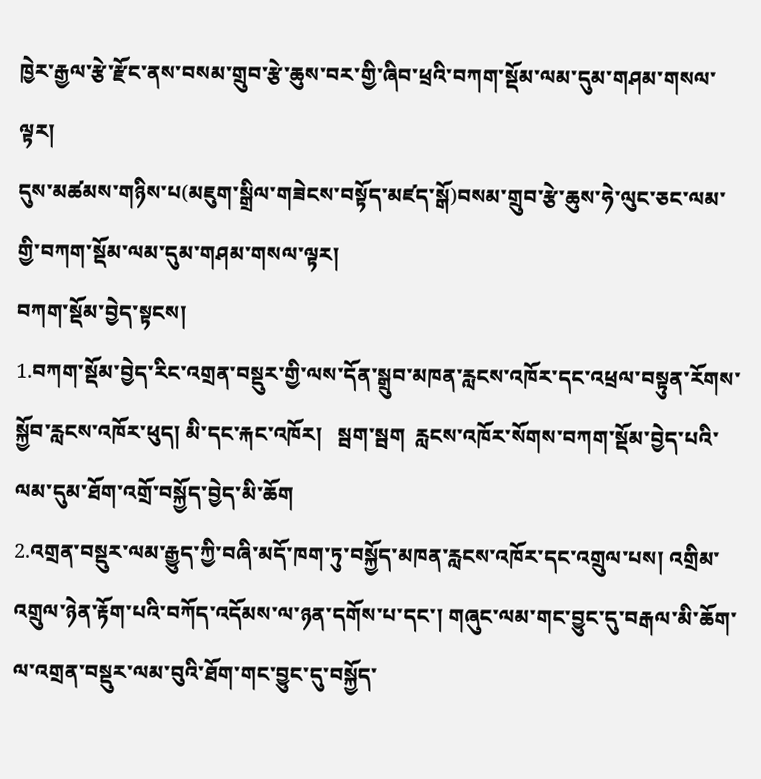ཁྱེར་རྒྱལ་རྩེ་རྫོང་ནས་བསམ་གྲུབ་རྩེ་ཆུས་བར་གྱི་ཞིབ་ཕྲའི་བཀག་སྡོམ་ལམ་དུམ་གཤམ་གསལ་ལྟར།
དུས་མཚམས་གཉིས་པ(མཇུག་སྒྲིལ་གཟེངས་བསྟོད་མཛད་སྒོ)བསམ་གྲུབ་རྩེ་ཆུས་ཧེ་ལུང་ཅང་ལམ་གྱི་བཀག་སྡོམ་ལམ་དུམ་གཤམ་གསལ་ལྟར།
བཀག་སྡོམ་བྱེད་སྟངས།
1.བཀག་སྡོམ་བྱེད་རིང་འགྲན་བསྡུར་གྱི་ལས་དོན་སྒྲུབ་མཁན་རླངས་འཁོར་དང་འཕྲལ་བསྟུན་རོགས་སྐྱོབ་རླངས་འཁོར་ཕུད། མི་དང་རྐང་འཁོར།   སྦག་སྦག  རླངས་འཁོར་སོགས་བཀག་སྡོམ་བྱེད་པའི་ལམ་དུམ་ཐོག་འགྲོ་བསྐྱོད་བྱེད་མི་ཆོག
2.འགྲན་བསྡུར་ལམ་རྒྱུད་ཀྱི་བཞི་མདོ་ཁག་ཏུ་བསྐྱོད་མཁན་རླངས་འཁོར་དང་འགྲུལ་པས། འགྲིམ་འགྲུལ་ཉེན་རྟོག་པའི་བཀོད་འདོམས་ལ་ཉན་དགོས་པ་དང་། གཞུང་ལམ་གང་བྱུང་དུ་བརྒལ་མི་ཆོག་ལ་འགྲན་བསྡུར་ལམ་བུའི་ཐོག་གང་བྱུང་དུ་བསྐྱོད་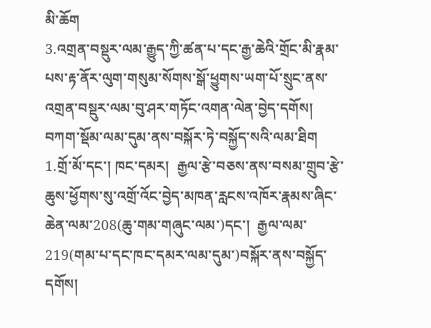མི་ཆོག
3.འགྲན་བསྡུར་ལམ་རྒྱུད་ཀྱི་ཚན་པ་དང་རྒྱ་ཆེའི་གྲོང་མི་རྣམ་པས་རྟ་ནོར་ལུག་གསུམ་སོགས་སྒོ་ཕྱུགས་ཡག་པོ་སྲུང་ནས་འགྲན་བསྡུར་ལམ་བུ་ཤར་གཏོང་འགན་ལེན་བྱེད་དགོས།
བཀག་སྡོམ་ལམ་དུམ་ནས་བསྐོར་ཏེ་བསྐྱོད་སའི་ལམ་ཐིག
1.གྲོ་མོ་དང་། ཁང་དམར།  རྒྱལ་རྩེ་བཅས་ནས་བསམ་གྲུབ་རྩེ་ཆུས་ཕྱོགས་སུ་འགྲོ་འོང་བྱེད་མཁན་རླངས་འཁོར་རྣམས་ཞིང་ཆེན་ལམ་208(ཆུ་གམ་གཞུང་ལམ་)དང་།  རྒྱལ་ལམ་219(གམ་པ་དང་ཁང་དམར་ལམ་དུམ་)བསྐོར་ནས་བསྐྱོད་དགོས།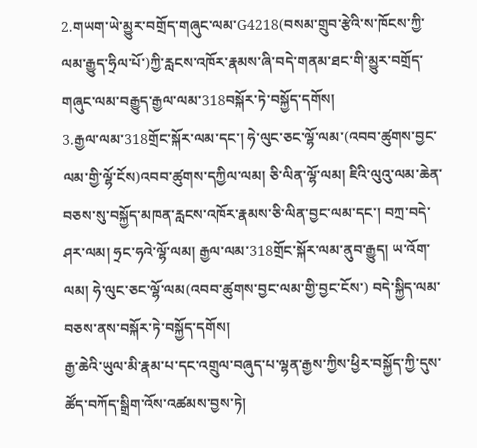2.གཡག་ཡེ་མྱུར་བགྲོད་གཞུང་ལམ་G4218(བསམ་གྲུབ་རྩེའི་ས་ཁོངས་ཀྱི་ལམ་རྒྱུད་ཧྲིལ་པོ་)ཀྱི་རླངས་འཁོར་རྣམས་ཞི་བདེ་གནམ་ཐང་གི་མྱུར་བགྲོད་གཞུང་ལམ་བརྒྱུད་རྒྱལ་ལམ་318བསྐོར་ཏེ་བསྐྱོད་དགོས།
3.རྒྱལ་ལམ་318གྲོང་སྐོར་ལམ་དང་། ཧེ་ལུང་ཅང་ལྷོ་ལམ་(འབབ་ཚུགས་བྱང་ལམ་གྱི་ལྷོ་ངོས)འབབ་ཚུགས་དཀྱིལ་ལམ། ཅི་ལིན་ལྷོ་ལམ། ཇིའི་ལུའུ་ལམ་ཆེན་བཅས་སུ་བསྐྱོད་མཁན་རླངས་འཁོར་རྣམས་ཅི་ལིན་བྱང་ལམ་དང་། བཀྲ་བདེ་ཤར་ལམ། ཧྲང་ཧའེ་ལྷོ་ལམ། རྒྱལ་ལམ་318གྲོང་སྐོར་ལམ་ནུབ་རྒྱུད། ཡ་འོག་ལམ། ཧེ་ལུང་ཅང་ལྷོ་ལམ(འབབ་ཚུགས་བྱང་ལམ་གྱི་བྱང་ངོས་) བདེ་སྐྱིད་ལམ་བཅས་ནས་བསྐོར་ཏེ་བསྐྱོད་དགོས།
རྒྱ་ཆེའི་ཡུལ་མི་རྣམ་པ་དང་འགྲུལ་བཞུད་པ་ལྷན་རྒྱས་ཀྱིས་ཕྱིར་བསྐྱོད་ཀྱི་དུས་ཚོད་བཀོད་སྒྲིག་འོས་འཚམས་བྱས་ཏེ།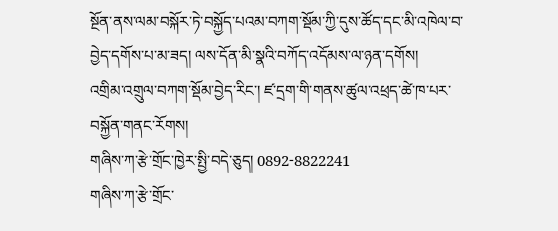སྔོན་ནས་ལམ་བསྐོར་ཏེ་བསྐྱོད་པའམ་བཀག་སྡོམ་ཀྱི་དུས་ཚོད་དང་མི་འཁེལ་བ་བྱེད་དགོས་པ་མ་ཟད། ལས་དོན་མི་སྣའི་བཀོད་འདོམས་ལ་ཉན་དགོས།
འགྲིམ་འགྲུལ་བཀག་སྡོམ་བྱེད་རིང་། ཛ་དྲག་གི་གནས་ཚུལ་འཕྲད་ཚེ་ཁ་པར་བསྐྱོན་གནང་རོགས།
གཞིས་ཀ་རྩེ་གྲོང་ཁྱེར་སྤྱི་བདེ་ཅུད། 0892-8822241
གཞིས་ཀ་རྩེ་གྲོང་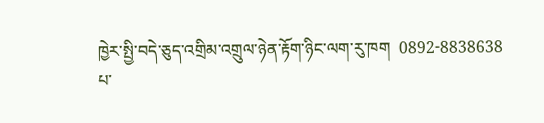ཁྱེར་སྤྱི་བདེ་ཅུད་འགྲིམ་འགྲུལ་ཉེན་རྟོག་ཉིང་ལག་རུ་ཁག  0892-8838638
པ་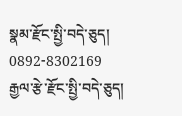སྣམ་རྫོང་སྤྱི་བདེ་ཅུད། 0892-8302169
རྒྱལ་རྩེ་རྫོང་སྤྱི་བདེ་ཅུད།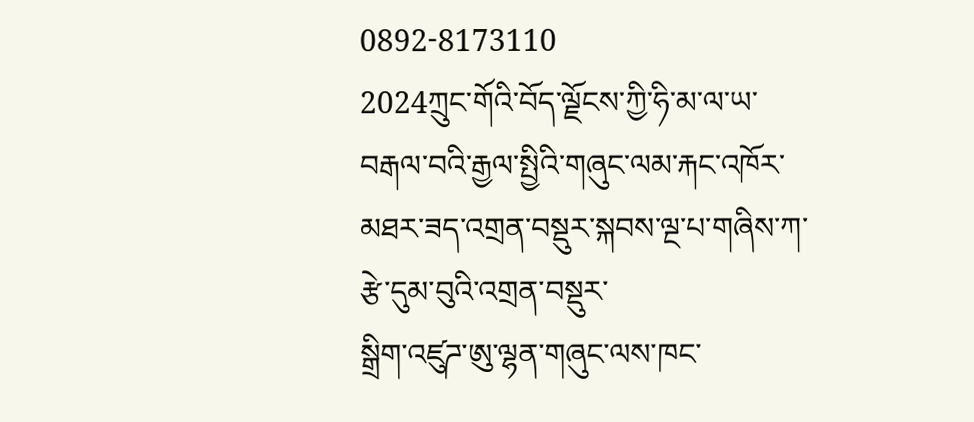0892-8173110
2024ཀྲུང་གོའི་བོད་ལྗོངས་ཀྱི་ཧི་མ་ལ་ཡ་བརྒལ་བའི་རྒྱལ་སྤྱིའི་གཞུང་ལམ་རྐང་འཁོར་མཐར་ཟད་འགྲན་བསྡུར་སྐབས་ལྔ་པ་གཞིས་ཀ་རྩེ་དུམ་བུའི་འགྲན་བསྡུར་
སྒྲིག་འཛུཌ་ཨུ་ལྷན་གཞུང་ལས་ཁང་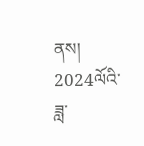ནས།
2024ལོའི་ཟླ་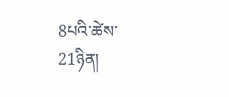8པའི་ཚེས་21ཉིན།